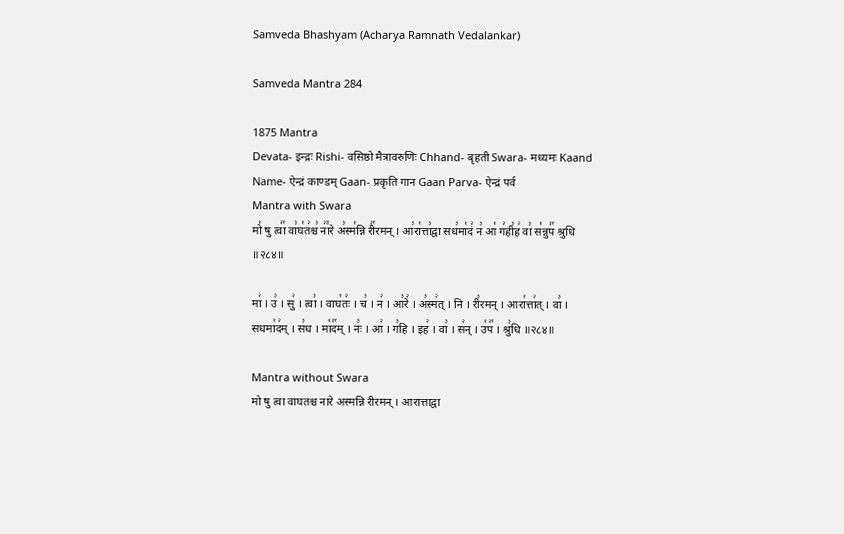Samveda Bhashyam (Acharya Ramnath Vedalankar)

Samveda Mantra 284

1875 Mantra
Devata- इन्द्रः Rishi- वसिष्ठो मैत्रावरुणिः Chhand- बृहती Swara- मध्यमः Kaand Name- ऐन्द्रं काण्डम् Gaan- प्रकृति गान Gaan Parva- ऐन्द्रं पर्व
Mantra with Swara
मो꣡ षु त्वा꣢꣯ वा꣣घ꣡त꣢श्च꣣ ना꣢꣫रे अ꣣स्म꣡न्नि री꣢꣯रमन् । आ꣣रा꣡त्ता꣣द्वा सध꣣मा꣡दं꣢ न꣣ आ꣡ ग꣢ही꣣ह꣢ वा꣣ स꣡न्नुप꣢꣯ श्रुधि ॥२८४॥

मा꣢ । उ꣣ । सु꣢ । त्वा꣣ । वाघ꣡तः꣢ । च꣣ । न꣢ । आ꣣रे꣢ । अ꣣स्म꣢त् । नि । री꣣रमन् । आरा꣡त्ता꣢त् । वा꣣ । सधमा꣡द꣢म् । स꣣ध । मा꣡द꣢꣯म् । नः꣣ । आ꣢ । ग꣣हि । इह꣢ । वा꣣ । स꣢न् । उ꣡प꣢꣯ । श्रु꣣धि ॥२८४॥

Mantra without Swara
मो षु त्वा वाघतश्च नारे अस्मन्नि रीरमन् । आरात्ताद्वा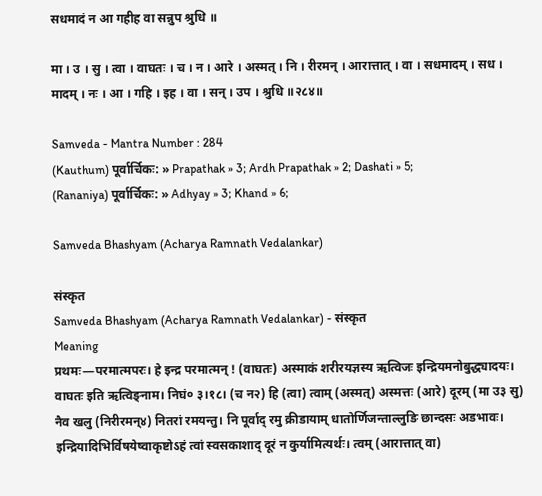सधमादं न आ गहीह वा सन्नुप श्रुधि ॥

मा । उ । सु । त्वा । वाघतः । च । न । आरे । अस्मत् । नि । रीरमन् । आरात्तात् । वा । सधमादम् । सध । मादम् । नः । आ । गहि । इह । वा । सन् । उप । श्रुधि ॥२८४॥

Samveda - Mantra Number : 284
(Kauthum) पूर्वार्चिकः: » Prapathak » 3; Ardh Prapathak » 2; Dashati » 5;
(Rananiya) पूर्वार्चिकः: » Adhyay » 3; Khand » 6;

Samveda Bhashyam (Acharya Ramnath Vedalankar)

संस्कृत
Samveda Bhashyam (Acharya Ramnath Vedalankar) - संस्कृत
Meaning
प्रथमः—परमात्मपरः। हे इन्द्र परमात्मन् ! (वाघतः) अस्माकं शरीरयज्ञस्य ऋत्विजः इन्द्रियमनोबुद्ध्यादयः। वाघतः इति ऋत्विङ्नाम। निघं० ३।१८। (च न२) हि (त्वा) त्वाम् (अस्मत्) अस्मत्तः (आरे) दूरम् (मा उ३ सु) नैव खलु (निरीरमन्४) नितरां रमयन्तु। नि पूर्वाद् रमु क्रीडायाम् धातोर्णिजन्ताल्लुङि छान्दसः अडभावः। इन्द्रियादिभिर्विषयेष्वाकृष्टोऽहं त्वां स्वसकाशाद् दूरं न कुर्यामित्यर्थः। त्वम् (आरात्तात् वा)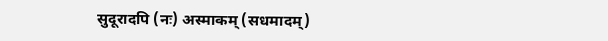सुदूरादपि (नः) अस्माकम् (सधमादम्)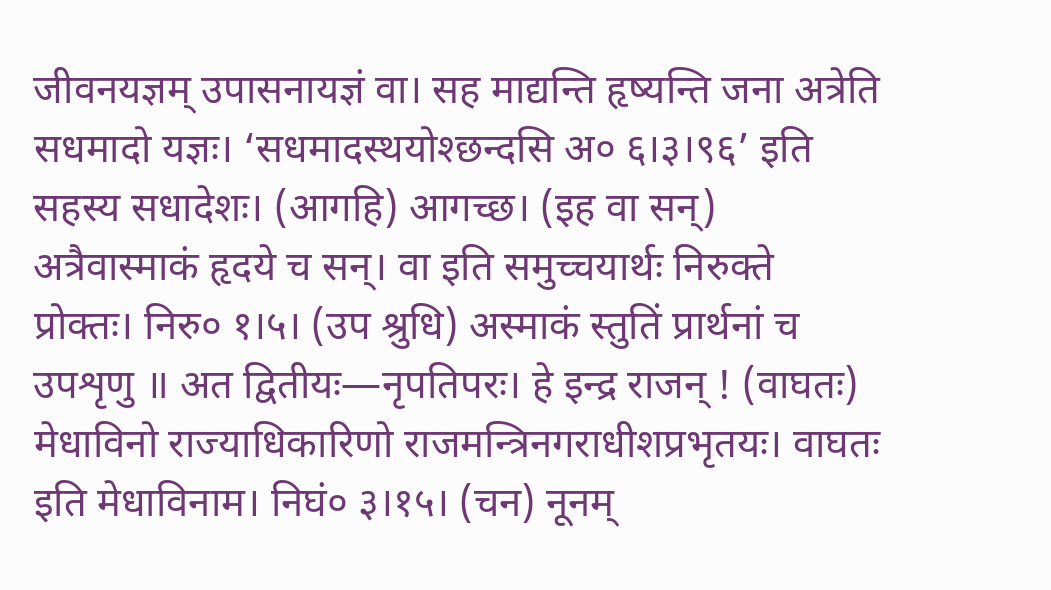जीवनयज्ञम् उपासनायज्ञं वा। सह माद्यन्ति हृष्यन्ति जना अत्रेति सधमादो यज्ञः। ‘सधमादस्थयोश्छन्दसि अ० ६।३।९६’ इति सहस्य सधादेशः। (आगहि) आगच्छ। (इह वा सन्) अत्रैवास्माकं हृदये च सन्। वा इति समुच्चयार्थः निरुक्ते प्रोक्तः। निरु० १।५। (उप श्रुधि) अस्माकं स्तुतिं प्रार्थनां च उपशृणु ॥ अत द्वितीयः—नृपतिपरः। हे इन्द्र राजन् ! (वाघतः) मेधाविनो राज्याधिकारिणो राजमन्त्रिनगराधीशप्रभृतयः। वाघतः इति मेधाविनाम। निघं० ३।१५। (चन) नूनम्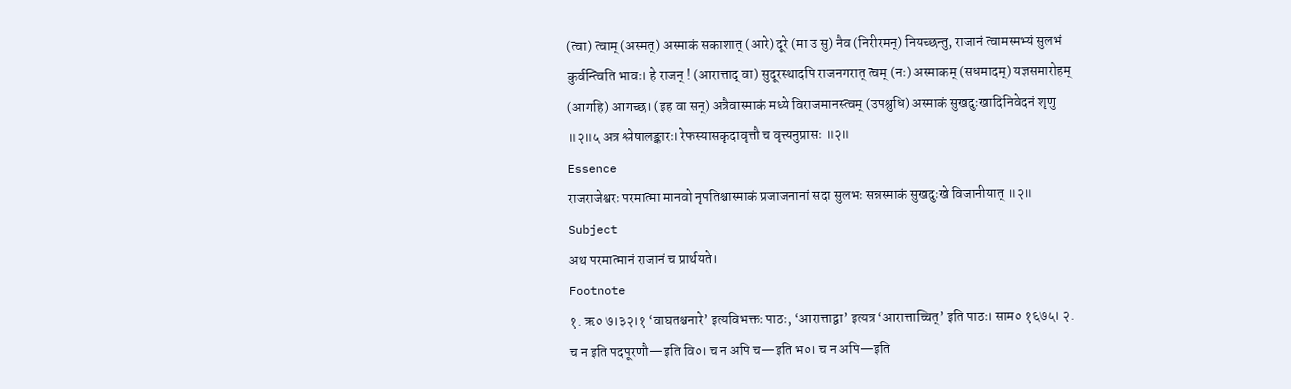(त्वा) त्वाम् (अस्मत्) अस्माकं सकाशात् (आरे) दूरे (मा उ सु) नैव (निरीरमन्) नियच्छन्तु, राजानं त्वामस्मभ्यं सुलभं कुर्वन्त्विति भावः। हे राजन् ! (आरात्ताद् वा) सुदूरस्थादपि राजनगरात् त्वम् (नः) अस्माकम् (सधमादम्) यज्ञसमारोहम् (आगहि) आगच्छ। (इह वा सन्) अत्रैवास्माकं मध्ये विराजमानस्त्वम् (उपश्रुधि) अस्माकं सुखदुःखादिनिवेदनं शृणु ॥२॥५ अत्र श्लेषालङ्कारः। रेफस्यासकृदावृत्तौ च वृत्त्यनुप्रासः ॥२॥
Essence
राजराजेश्वरः परमात्मा मानवो नृपतिश्चास्माकं प्रजाजनानां सदा सुलभः सन्नस्माकं सुखदुःखे विजानीयात् ॥२॥
Subject
अथ परमात्मानं राजानं च प्रार्थयते।
Footnote
१. ऋ० ७।३२।१ ‘वाघतश्चनारे’ इत्यविभक्तः पाठः, ‘आरात्ताद्वा’ इत्यत्र ‘आरात्ताच्चित्’ इति पाठः। साम० १६७५। २. च न इति पदपूरणौ—इति वि०। च न अपि च—इति भ०। च न अपि—इति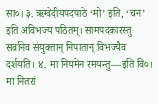सा०। ३. ऋग्वेदीयपदपाठे ‘मो’ इति, ‘चन’ इति अविभज्य पठितम्। सामपदकारस्तु सर्वानेव संयुक्तान् निपातान् विभज्यैव दर्शयति। ४. मा नियमेन रमयन्तु—इति वि०। मा नितरां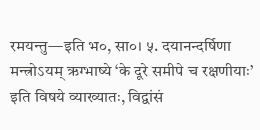रमयन्तु—इति भ०, सा०। ५. दयानन्दर्षिणा मन्त्रोऽयम् ऋग्भाष्ये ‘के दूरे समीपे च रक्षणीयाः’ इति विषये व्याख्यातः, विद्वांसं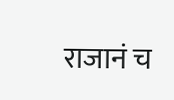राजानं च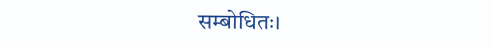सम्बोधितः।